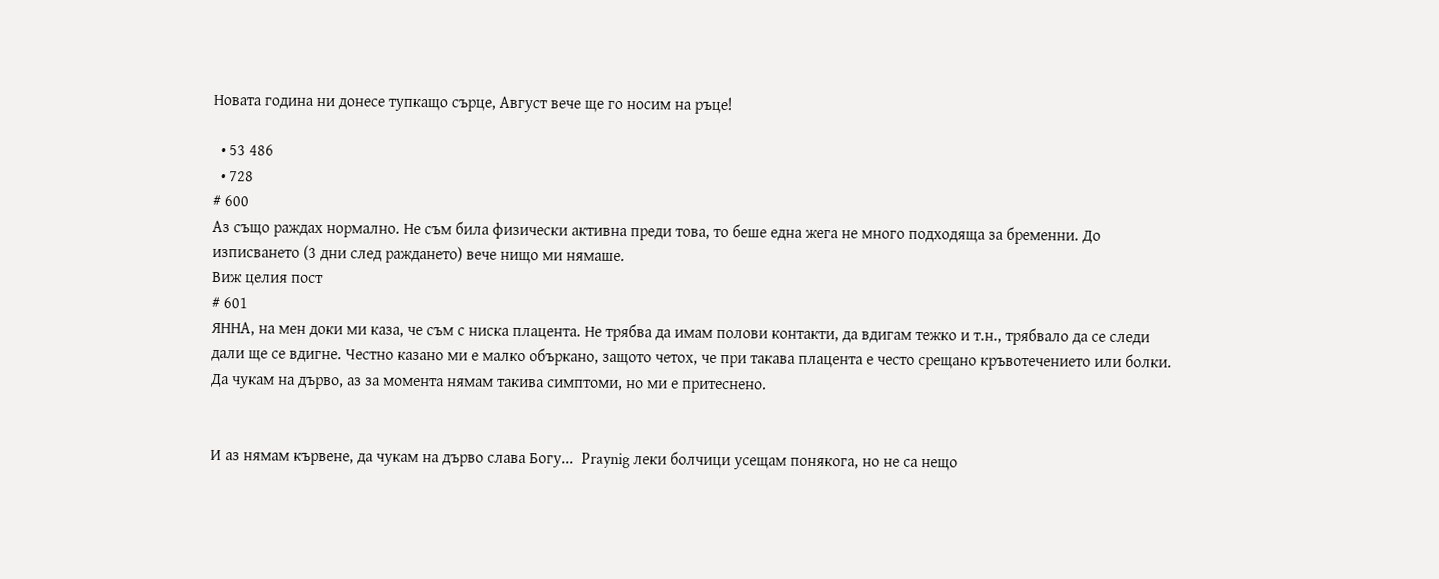Новата година ни донесе тупкащо сърце, Август вече ще го носим на ръце!

  • 53 486
  • 728
# 600
Аз също раждах нормално. Не съм била физически активна преди това, то беше една жега не много подходяща за бременни. До изписването (3 дни след раждането) вече нищо ми нямаше.
Виж целия пост
# 601
ЯННА, на мен доки ми каза, че съм с ниска плацента. Не трябва да имам полови контакти, да вдигам тежко и т.н., трябвало да се следи дали ще се вдигне. Честно казано ми е малко объркано, защото четох, че при такава плацента е често срещано кръвотечението или болки. Да чукам на дърво, аз за момента нямам такива симптоми, но ми е притеснено.


И аз нямам кървене, да чукам на дърво слава Богу...  Praynig леки болчици усещам понякога, но не са нещо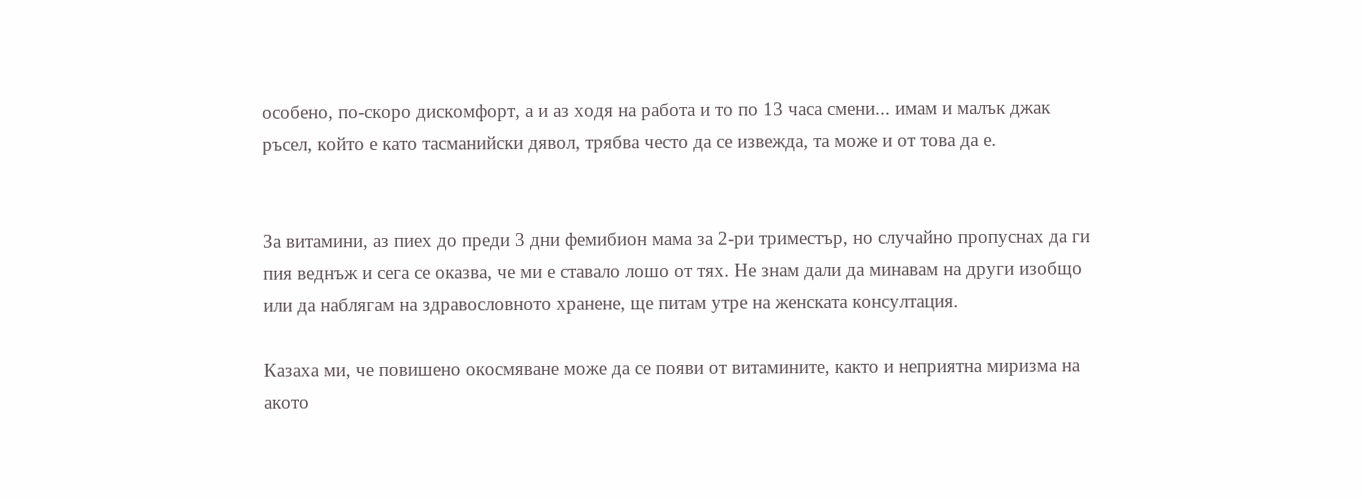особено, по-скоро дискомфорт, а и аз ходя на работа и то по 13 часа смени... имам и малък джак ръсел, който е като тасманийски дявол, трябва често да се извежда, та може и от това да е.


За витамини, аз пиех до преди 3 дни фемибион мама за 2-ри триместър, но случайно пропуснах да ги пия веднъж и сега се оказва, че ми е ставало лошо от тях. Не знам дали да минавам на други изобщо или да наблягам на здравословното хранене, ще питам утре на женската консултация.

Казаха ми, че повишено окосмяване може да се появи от витамините, както и неприятна миризма на акото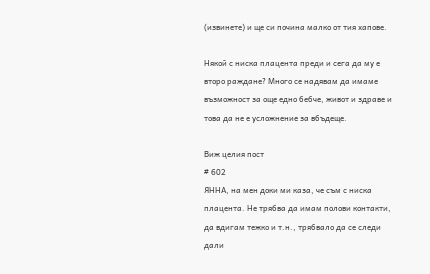(извинете) и ще си почина малко от тия хапове.

Някой с ниска плацента преди и сега да му е второ раждане? Много се надявам да имаме възможност за още едно бебче, живот и здраве и това да не е усложнение за вбъдеще.

Виж целия пост
# 602
ЯННА, на мен доки ми каза, че съм с ниска плацента. Не трябва да имам полови контакти, да вдигам тежко и т.н., трябвало да се следи дали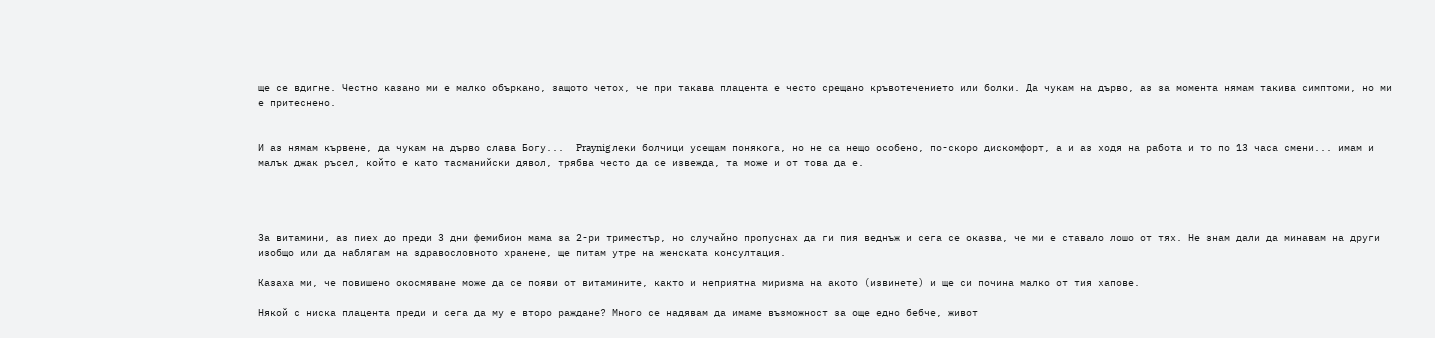ще се вдигне. Честно казано ми е малко объркано, защото четох, че при такава плацента е често срещано кръвотечението или болки. Да чукам на дърво, аз за момента нямам такива симптоми, но ми е притеснено.


И аз нямам кървене, да чукам на дърво слава Богу...  Praynig леки болчици усещам понякога, но не са нещо особено, по-скоро дискомфорт, а и аз ходя на работа и то по 13 часа смени... имам и малък джак ръсел, който е като тасманийски дявол, трябва често да се извежда, та може и от това да е.




За витамини, аз пиех до преди 3 дни фемибион мама за 2-ри триместър, но случайно пропуснах да ги пия веднъж и сега се оказва, че ми е ставало лошо от тях. Не знам дали да минавам на други изобщо или да наблягам на здравословното хранене, ще питам утре на женската консултация.

Казаха ми, че повишено окосмяване може да се появи от витамините, както и неприятна миризма на акото (извинете) и ще си почина малко от тия хапове.

Някой с ниска плацента преди и сега да му е второ раждане? Много се надявам да имаме възможност за още едно бебче, живот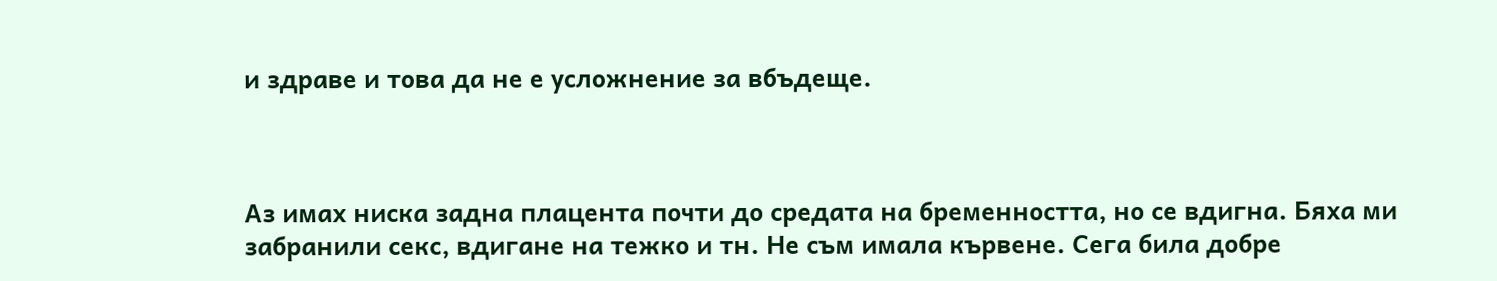и здраве и това да не е усложнение за вбъдеще.



Аз имах ниска задна плацента почти до средата на бременността, но се вдигна. Бяха ми забранили секс, вдигане на тежко и тн. Не съм имала кървене. Сега била добре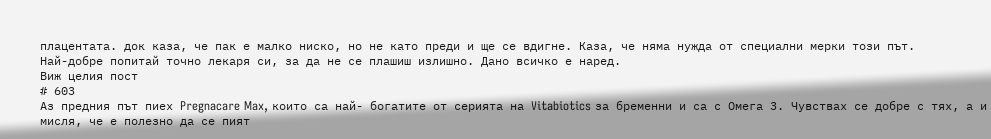плацентата. док каза, че пак е малко ниско, но не като преди и ще се вдигне. Каза, че няма нужда от специални мерки този път.
Най-добре попитай точно лекаря си, за да не се плашиш излишно. Дано всичко е наред.
Виж целия пост
# 603
Аз предния път пиех Pregnacare Max, които са най- богатите от серията на Vitabiotics за бременни и са с Омега 3. Чувствах се добре с тях, а и мисля, че е полезно да се пият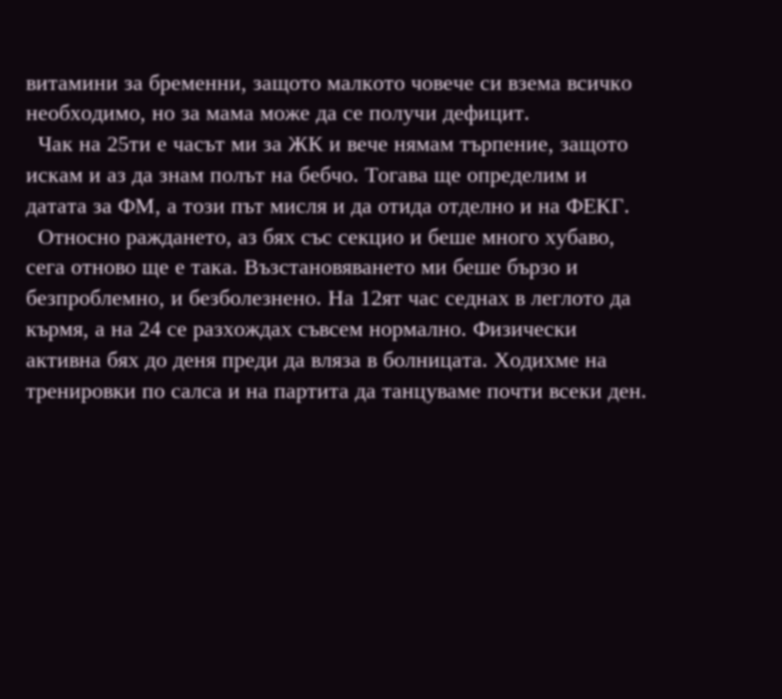витамини за бременни, защото малкото човече си взема всичко необходимо, но за мама може да се получи дефицит.
  Чак на 25ти е часът ми за ЖК и вече нямам търпение, защото искам и аз да знам полът на бебчо. Тогава ще определим и датата за ФМ, а този път мисля и да отида отделно и на ФЕКГ.
  Относно раждането, аз бях със секцио и беше много хубаво, сега отново ще е така. Възстановяването ми беше бързо и безпроблемно, и безболезнено. На 12ят час седнах в леглото да кърмя, а на 24 се разхождах съвсем нормално. Физически активна бях до деня преди да вляза в болницата. Ходихме на тренировки по салса и на партита да танцуваме почти всеки ден.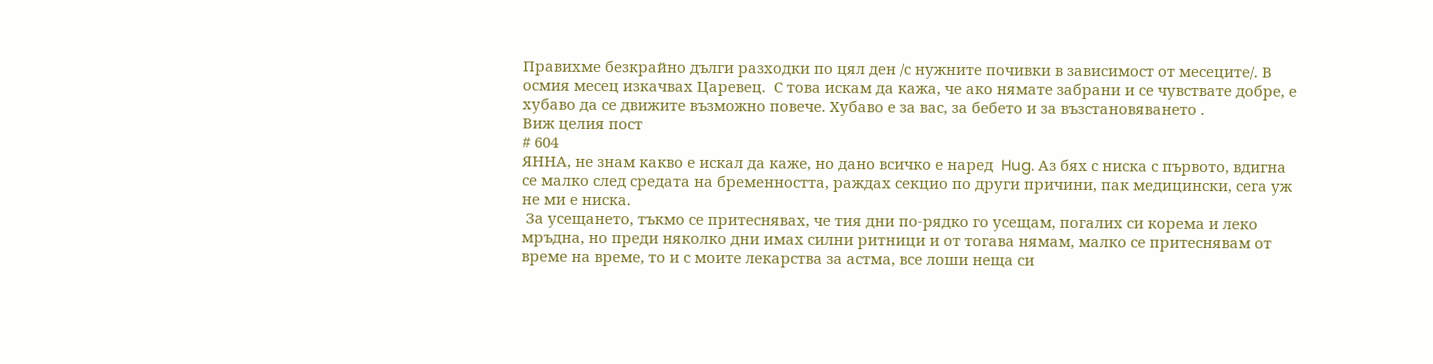Правихме безкрайно дълги разходки по цял ден /с нужните почивки в зависимост от месеците/. В осмия месец изкачвах Царевец.  С това искам да кажа, че ако нямате забрани и се чувствате добре, е хубаво да се движите възможно повече. Хубаво е за вас, за бебето и за възстановяването .
Виж целия пост
# 604
ЯННА, не знам какво е искал да каже, но дано всичко е наред  Hug. Аз бях с ниска с първото, вдигна се малко след средата на бременността, раждах секцио по други причини, пак медицински, сега уж не ми е ниска.
 За усещането, тъкмо се притеснявах, че тия дни по-рядко го усещам, погалих си корема и леко мръдна, но преди няколко дни имах силни ритници и от тогава нямам, малко се притеснявам от време на време, то и с моите лекарства за астма, все лоши неща си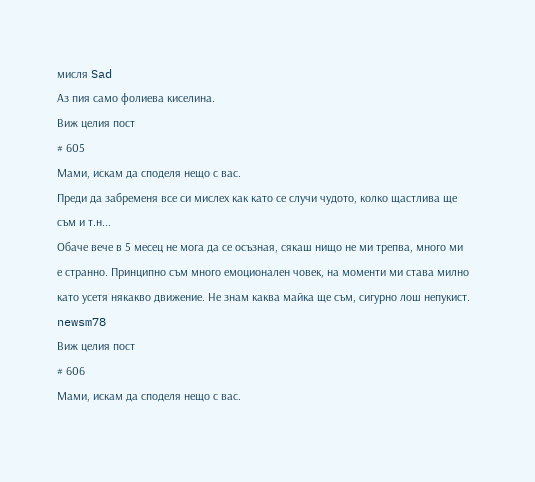мисля Sad
Аз пия само фолиева киселина.
Виж целия пост
# 605
Мами, искам да споделя нещо с вас.
Преди да забременя все си мислех как като се случи чудото, колко щастлива ще съм и т.н...
Обаче вече в 5 месец не мога да се осъзная, сякаш нищо не ми трепва, много ми е странно. Принципно съм много емоционален човек, на моменти ми става милно като усетя някакво движение. Не знам каква майка ще съм, сигурно лош непукист.  newsm78
Виж целия пост
# 606
Мами, искам да споделя нещо с вас.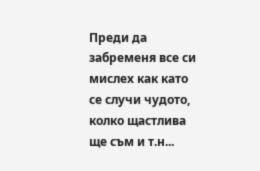Преди да забременя все си мислех как като се случи чудото, колко щастлива ще съм и т.н...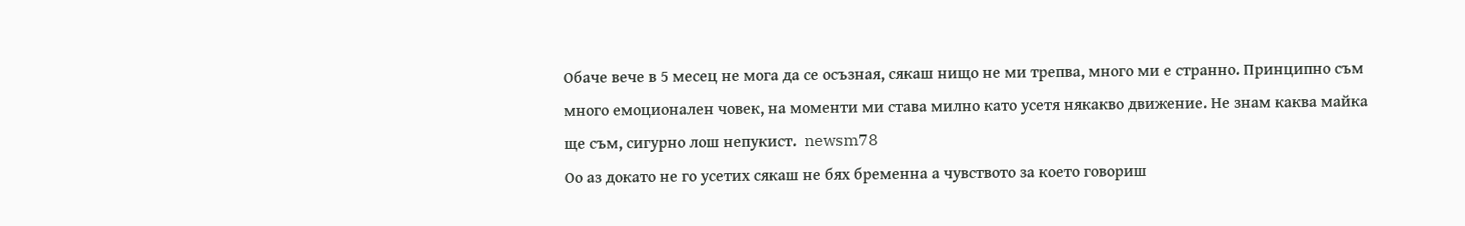Обаче вече в 5 месец не мога да се осъзная, сякаш нищо не ми трепва, много ми е странно. Принципно съм много емоционален човек, на моменти ми става милно като усетя някакво движение. Не знам каква майка ще съм, сигурно лош непукист.  newsm78
Оо аз докато не го усетих сякаш не бях бременна а чувството за което говориш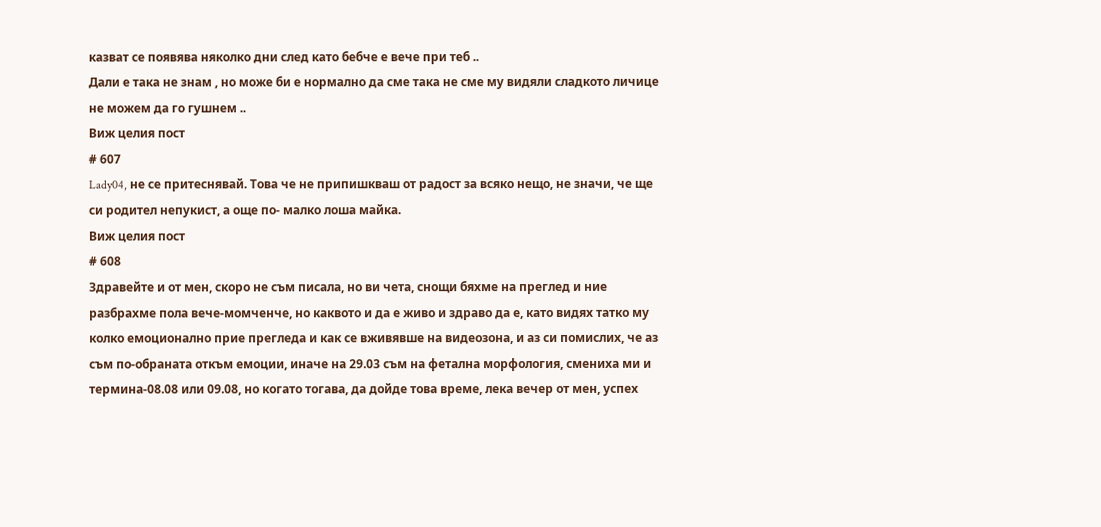казват се появява няколко дни след като бебче е вече при теб ..
Дали е така не знам , но може би е нормално да сме така не сме му видяли сладкото личице не можем да го гушнем ..
Виж целия пост
# 607
Lady04, не се притеснявай. Това че не припишкваш от радост за всяко нещо, не значи, че ще си родител непукист, а още по- малко лоша майка.
Виж целия пост
# 608
Здравейте и от мен, скоро не съм писала, но ви чета, снощи бяхме на преглед и ние разбрахме пола вече-момченче, но каквото и да е живо и здраво да е, като видях татко му колко емоционално прие прегледа и как се вживявше на видеозона, и аз си помислих, че аз съм по-обраната откъм емоции, иначе на 29.03 съм на фетална морфология, смениха ми и термина-08.08 или 09.08, но когато тогава, да дойде това време, лека вечер от мен, успех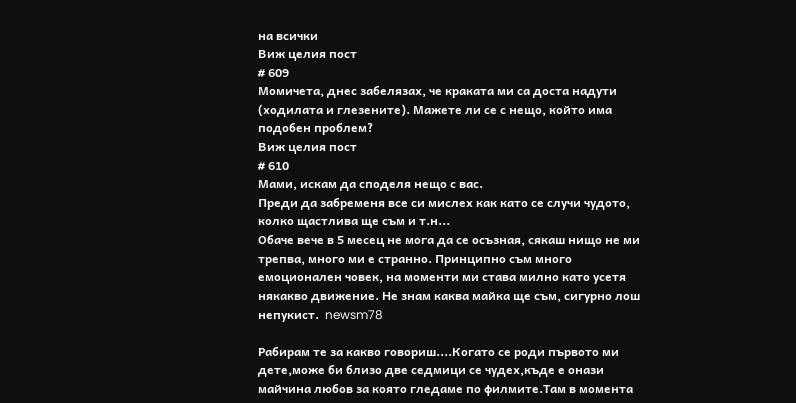на всички
Виж целия пост
# 609
Момичета, днес забелязах, че краката ми са доста надути (ходилата и глезените). Мажете ли се с нещо, който има подобен проблем?
Виж целия пост
# 610
Мами, искам да споделя нещо с вас.
Преди да забременя все си мислех как като се случи чудото, колко щастлива ще съм и т.н...
Обаче вече в 5 месец не мога да се осъзная, сякаш нищо не ми трепва, много ми е странно. Принципно съм много емоционален човек, на моменти ми става милно като усетя някакво движение. Не знам каква майка ще съм, сигурно лош непукист.  newsm78

Рабирам те за какво говориш....Когато се роди първото ми дете,може би близо две седмици се чудех,къде е онази майчина любов за която гледаме по филмите.Там в момента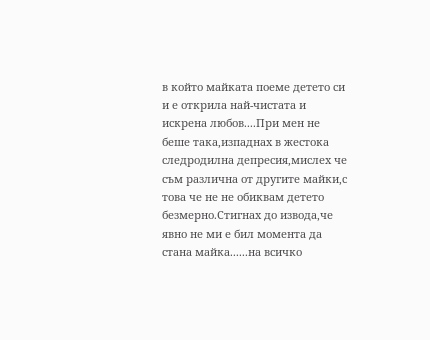в който майката поеме детето си и е открила най-чистата и искрена любов....При мен не беше така,изпаднах в жестока следродилна депресия,мислех че съм различна от другите майки,с това че не не обиквам детето безмерно.Стигнах до извода,че явно не ми е бил момента да стана майка......на всичко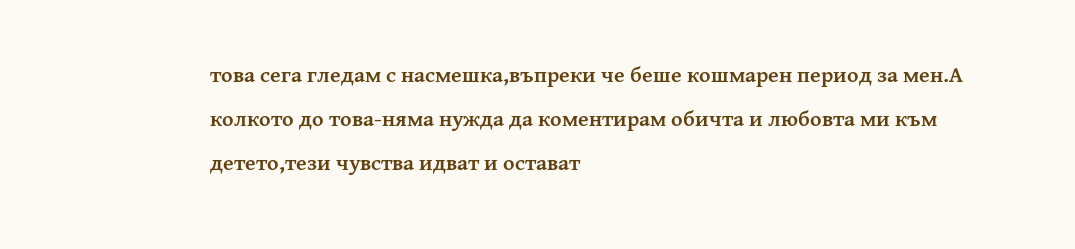това сега гледам с насмешка,въпреки че беше кошмарен период за мен.А колкото до това-няма нужда да коментирам обичта и любовта ми към детето,тези чувства идват и остават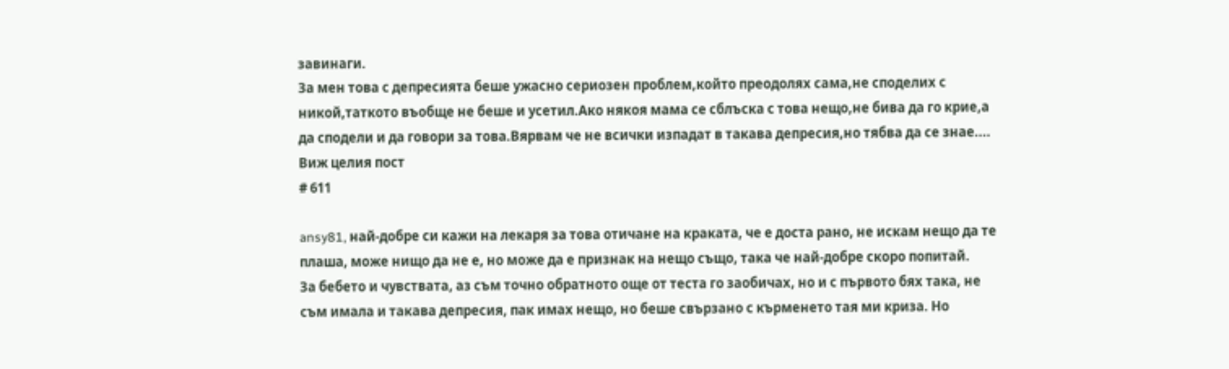завинаги.
За мен това с депресията беше ужасно сериозен проблем,който преодолях сама,не споделих с никой,таткото въобще не беше и усетил.Ако някоя мама се сблъска с това нещо,не бива да го крие,а да сподели и да говори за това.Вярвам че не всички изпадат в такава депресия,но тябва да се знае....
Виж целия пост
# 611

ansy81, най-добре си кажи на лекаря за това отичане на краката, че е доста рано, не искам нещо да те плаша, може нищо да не е, но може да е признак на нещо също, така че най-добре скоро попитай.
За бебето и чувствата, аз съм точно обратното още от теста го заобичах, но и с първото бях така, не съм имала и такава депресия, пак имах нещо, но беше свързано с кърменето тая ми криза. Но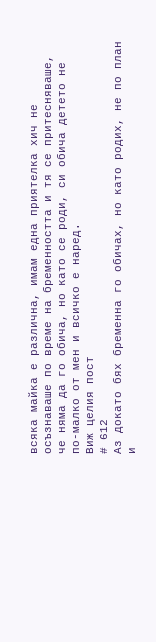всяка майка е различна, имам една приятелка хич не осъзнаваше по време на бременността и тя се притесняваше, че няма да го обича, но като се роди, си обича детето не по-малко от мен и всичко е наред.
Виж целия пост
# 612
Аз докато бях бременна го обичах, но като родих, не по план и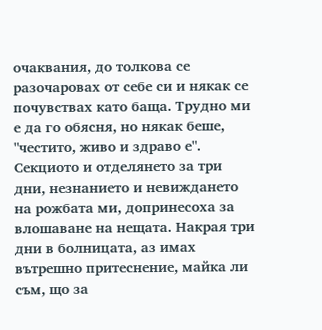очаквания, до толкова се разочаровах от себе си и някак се почувствах като баща. Трудно ми е да го обясня, но някак беше, "честито, живо и здраво е". Секциото и отделянето за три дни, незнанието и невиждането на рожбата ми, допринесоха за влошаване на нещата. Накрая три дни в болницата, аз имах вътрешно притеснение, майка ли съм, що за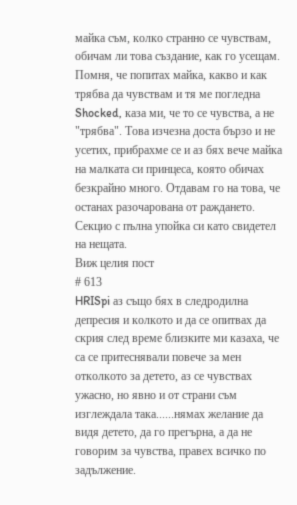майка съм, колко странно се чувствам, обичам ли това създание, как го усещам. Помня, че попитах майка, какво и как трябва да чувствам и тя ме погледна  Shocked, каза ми, че то се чувства, а не "трябва". Това изчезна доста бързо и не усетих, прибрахме се и аз бях вече майка на малката си принцеса, която обичах безкрайно много. Отдавам го на това, че останах разочарована от раждането. Секцио с пълна упойка си като свидетел на нещата.
Виж целия пост
# 613
HRISpi аз също бях в следродилна депресия и колкото и да се опитвах да скрия след време близките ми казаха, че са се притеснявали повече за мен отколкото за детето, аз се чувствах ужасно, но явно и от страни съм изглеждала така......нямах желание да видя детето, да го прегърна, а да не говорим за чувства, правех всичко по задължение.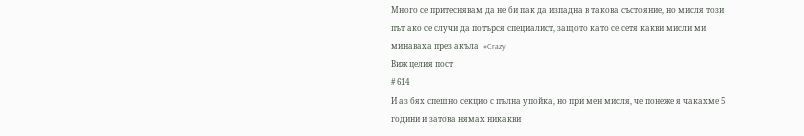Много се притеснявам да не би пак да изпадна в такова състояние, но мисля този път ако се случи да потърся специалист, защото като се сетя какви мисли ми минаваха през акъла  #Crazy
Виж целия пост
# 614
И аз бях спешно секцио с пълна упойка, но при мен мисля, че понеже я чакахме 5 години и затова нямах никакви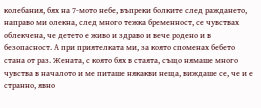колебания, бях на 7-мото небе, въпреки болките след раждането, направо ми олекна, след много тежка бременност, се чувствах облекчена, че детето е живо и здраво и вече родено и в безопасност. А при приятелката ми, за която споменах бебето стана от раз. Жената, с която бях в стаята, също нямаше много чувства в началото и ме питаше някакви неща, виждаше се, че и е странно, явно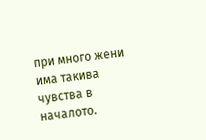при много жени има такива чувства в началото.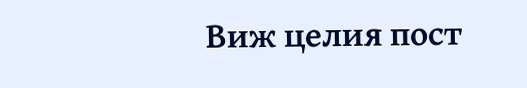Виж целия пост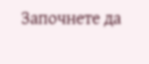Започнете да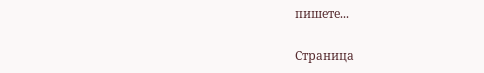пишете...

Страница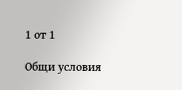1 от 1

Общи условия